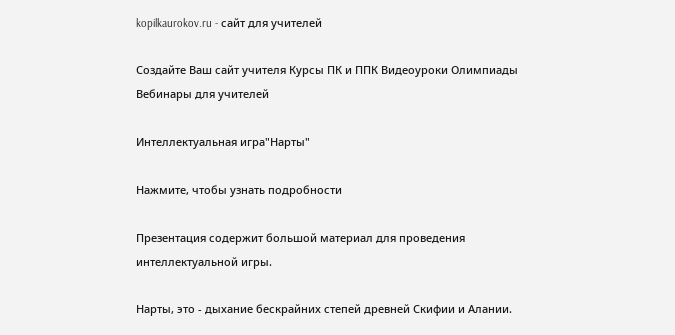kopilkaurokov.ru - сайт для учителей

Создайте Ваш сайт учителя Курсы ПК и ППК Видеоуроки Олимпиады Вебинары для учителей

Интеллектуальная игра"Нарты"

Нажмите, чтобы узнать подробности

Презентация содержит большой материал для проведения интеллектуальной игры.

Нарты, это - дыхание бескрайних степей древней Скифии и Алании.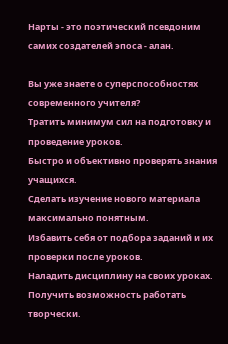Нарты - это поэтический псевдоним самих создателей эпоса - алан.

Вы уже знаете о суперспособностях современного учителя?
Тратить минимум сил на подготовку и проведение уроков.
Быстро и объективно проверять знания учащихся.
Сделать изучение нового материала максимально понятным.
Избавить себя от подбора заданий и их проверки после уроков.
Наладить дисциплину на своих уроках.
Получить возможность работать творчески.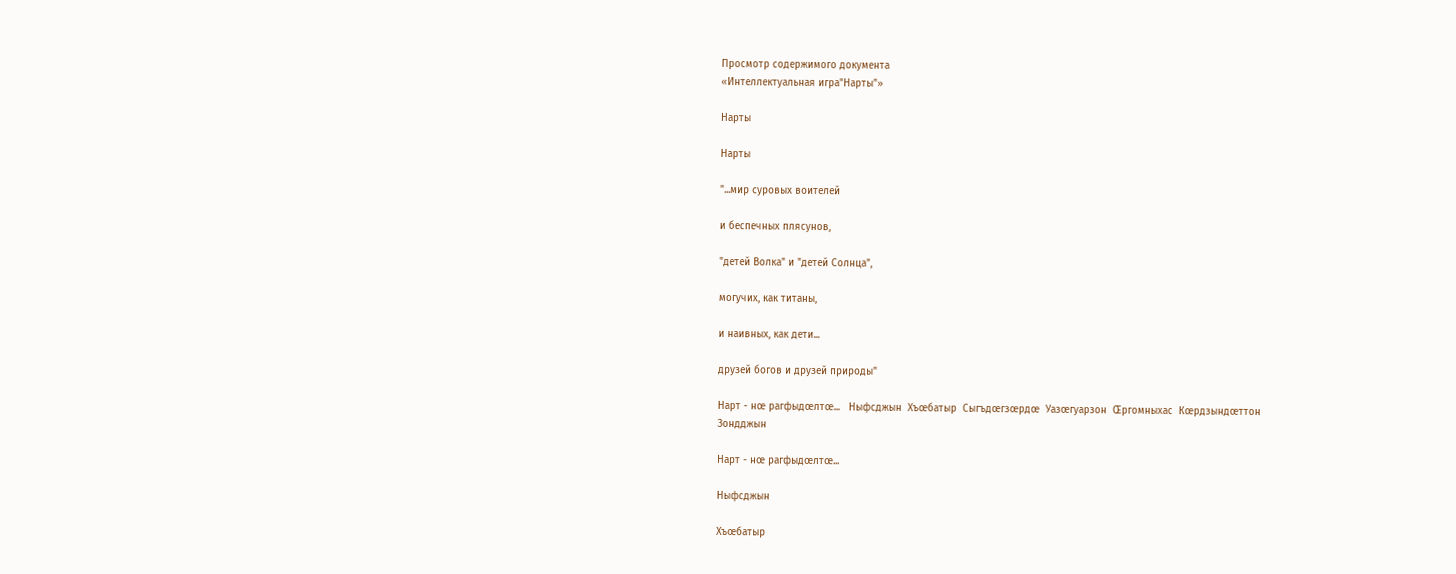Просмотр содержимого документа
«Интеллектуальная игра"Нарты"»

Нарты

Нарты

"...мир суровых воителей

и беспечных плясунов,

"детей Волка" и "детей Солнца",

могучих, как титаны,

и наивных, как дети...

друзей богов и друзей природы"

Нарт - нœ рагфыдœлтœ...   Ныфсджын  Хъœбатыр  Сыгъдœгзœрдœ  Уазœгуарзон  Œргомныхас  Кœрдзындœттон  Зондджын

Нарт - нœ рагфыдœлтœ...

Ныфсджын

Хъœбатыр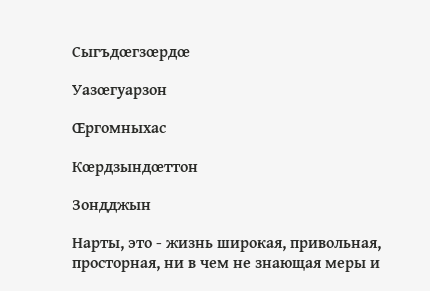Сыгъдœгзœрдœ

Уазœгуарзон

Œргомныхас

Кœрдзындœттон

Зондджын

Нарты, это - жизнь широкая, привольная, просторная, ни в чем не знающая меры и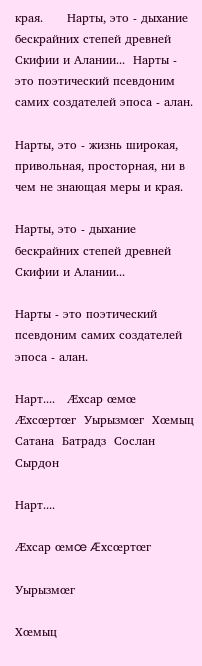края.      Нарты, это - дыхание бескрайних степей древней Скифии и Алании...  Нарты - это поэтический псевдоним самих создателей эпоса - алан.

Нарты, это - жизнь широкая, привольная, просторная, ни в чем не знающая меры и края.

Нарты, это - дыхание бескрайних степей древней Скифии и Алании...

Нарты - это поэтический псевдоним самих создателей эпоса - алан.

Нарт....   Æхсар œмœ Æхсœртœг  Уырызмœг  Хœмыц  Сатана  Батрадз  Сослан  Сырдон

Нарт....

Æхсар œмœ Æхсœртœг

Уырызмœг

Хœмыц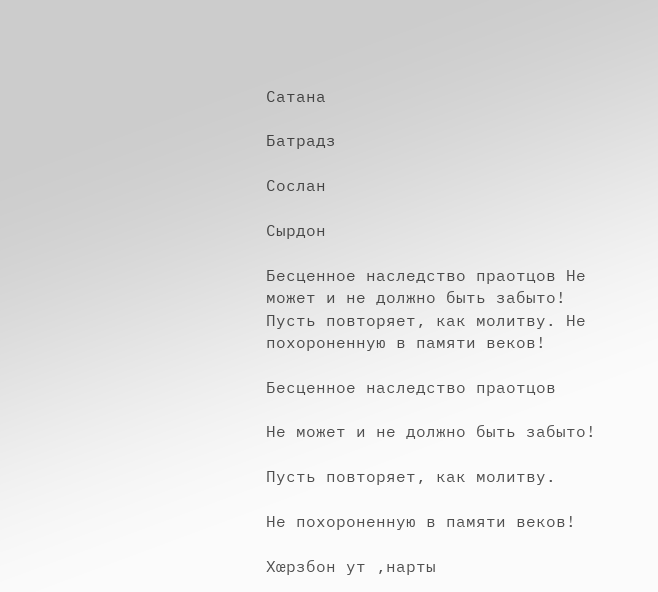Сатана

Батрадз

Сослан

Сырдон

Бесценное наследство праотцов Не может и не должно быть забыто! Пусть повторяет, как молитву. Не похороненную в памяти веков!

Бесценное наследство праотцов

Не может и не должно быть забыто!

Пусть повторяет, как молитву.

Не похороненную в памяти веков!

Хœрзбон ут ,нарты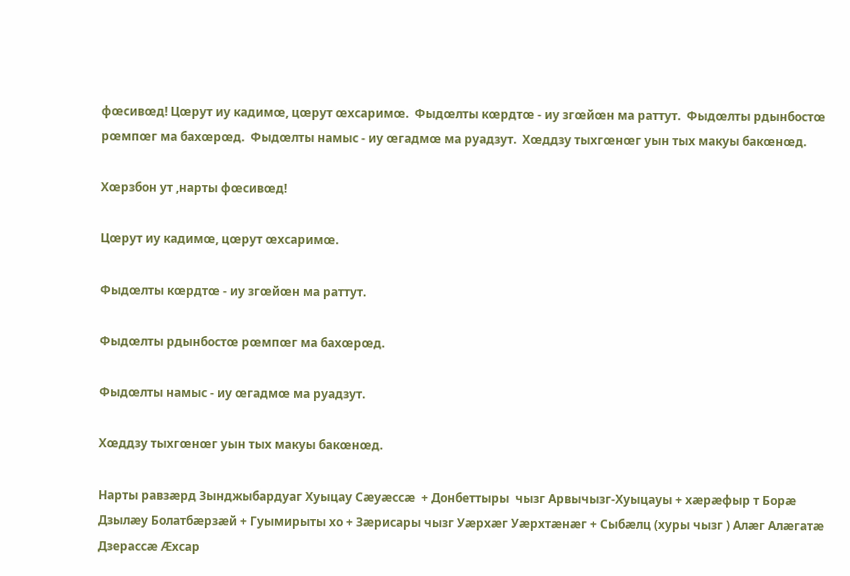фœсивœд! Цœрут иу кадимœ, цœрут œхсаримœ.  Фыдœлты кœрдтœ - иу згœйœн ма раттут.  Фыдœлты рдынбостœ рœмпœг ма бахœрœд.  Фыдœлты намыс - иу œгадмœ ма руадзут.  Хœддзу тыхгœнœг уын тых макуы бакœнœд.

Хœрзбон ут ,нарты фœсивœд!

Цœрут иу кадимœ, цœрут œхсаримœ.

Фыдœлты кœрдтœ - иу згœйœн ма раттут.

Фыдœлты рдынбостœ рœмпœг ма бахœрœд.

Фыдœлты намыс - иу œгадмœ ма руадзут.

Хœддзу тыхгœнœг уын тых макуы бакœнœд.

Нарты равзæрд Зынджыбардуаг Хуыцау Сæуæссæ  + Донбеттыры  чызг Арвычызг-Хуыцауы + хæрæфыр т Борæ Дзылæу Болатбæрзæй + Гуымирыты хо + Зæрисары чызг Уæрхæг Уæрхтæнæг + Сыбæлц (хуры чызг ) Алæг Алæгатæ Дзерассæ Æхсар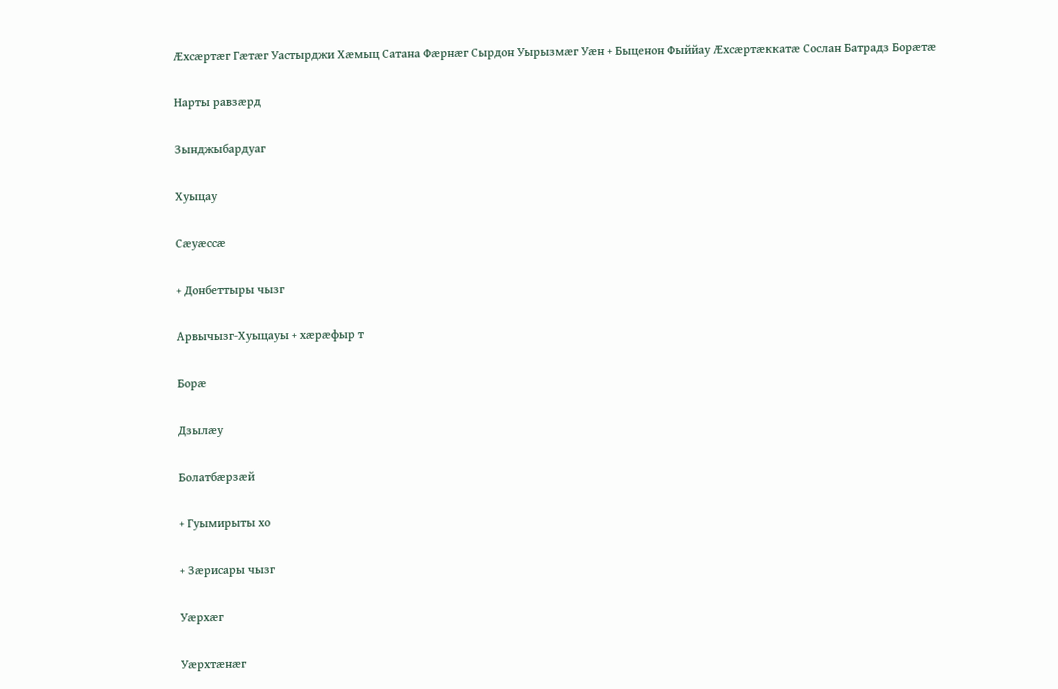Æхсæртæг Гæтæг Уастырджи Хæмыц Сатана Фæрнæг Сырдон Уырызмæг Уæн + Быценон Фыййау Æхсæртæккатæ Сослан Батрадз Борæтæ

Нарты равзæрд

Зынджыбардуаг

Хуыцау

Сæуæссæ

+ Донбеттыры чызг

Арвычызг-Хуыцауы + хæрæфыр т

Борæ

Дзылæу

Болатбæрзæй

+ Гуымирыты хо

+ Зæрисары чызг

Уæрхæг

Уæрхтæнæг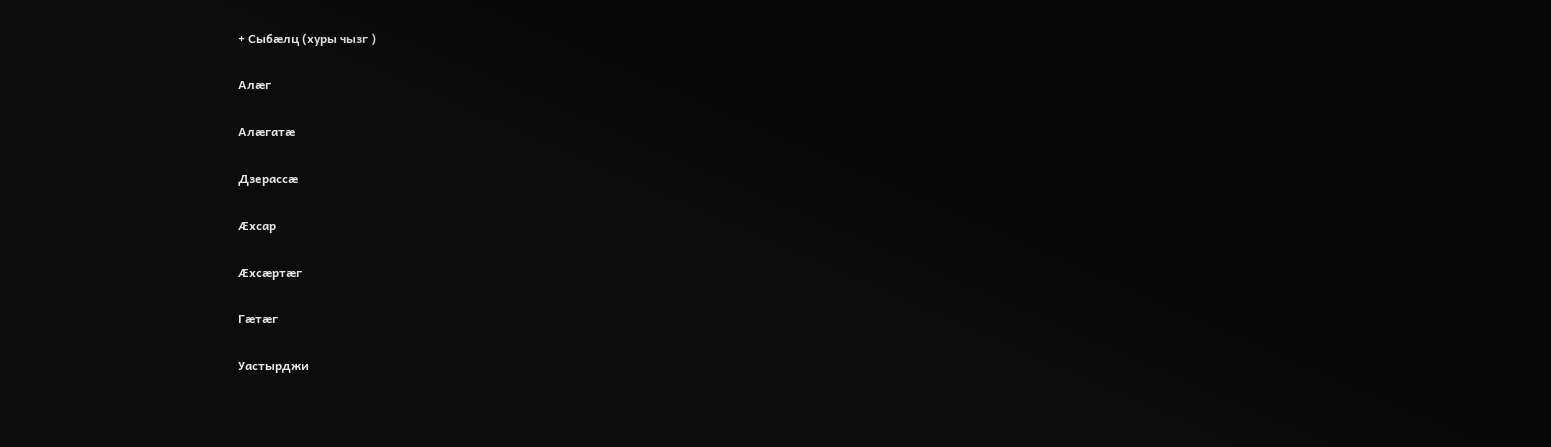+ Сыбæлц (хуры чызг )

Алæг

Алæгатæ

Дзерассæ

Æхсар

Æхсæртæг

Гæтæг

Уастырджи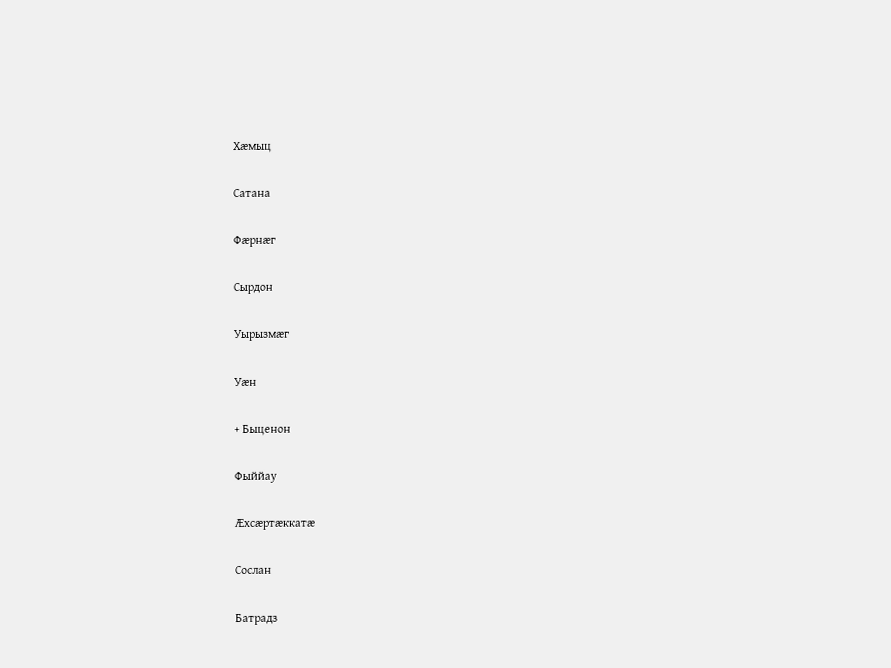Хæмыц

Сатана

Фæрнæг

Сырдон

Уырызмæг

Уæн

+ Быценон

Фыййау

Æхсæртæккатæ

Сослан

Батрадз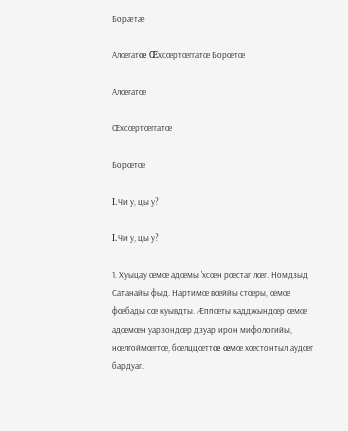Борæтæ

Алœгатœ Œхсœртœггатœ Борœтœ

Алœгатœ

Œхсœртœггатœ

Борœтœ

I.Чи у, цы у?

I.Чи у, цы у?

1. Хуыцау œмœ адœмы 'хсœн рœстаг лœг. Номдзыд Сатанайы фыд. Нартимœ вœййы стœры, œмœ фœбады сœ куывдты. Æппœты кадджындœр œмœ адœмœн уарзондœр дзуар ирон мифологийы, нœлгоймœгтœ, бœлццœттœ œмœ хœстонтыл аудœг бардуаг.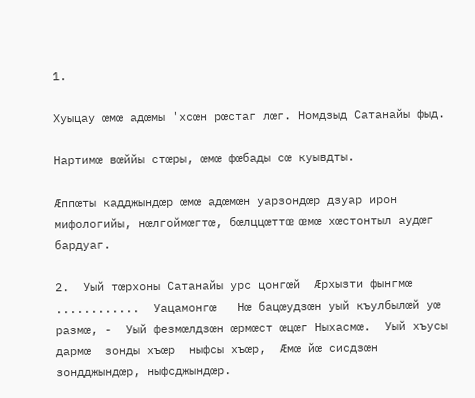1.

Хуыцау œмœ адœмы 'хсœн рœстаг лœг. Номдзыд Сатанайы фыд.

Нартимœ вœййы стœры, œмœ фœбады сœ куывдты.

Æппœты кадджындœр œмœ адœмœн уарзондœр дзуар ирон мифологийы, нœлгоймœгтœ, бœлццœттœ œмœ хœстонтыл аудœг бардуаг.

2.  Уый тœрхоны Сатанайы урс цонгœй  Æрхызти фынгмœ ............  Уацамонгœ   Нœ бацœудзœн уый къулбылœй уœ размœ, -  Уый фезмœлдзœн œрмœст œцœг Ныхасмœ.  Уый хъусы дармœ  зонды хъœр  ныфсы хъœр,  Æмœ йœ сисдзœн зондджындœр, ныфсджындœр.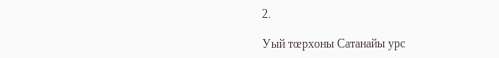2.

Уый тœрхоны Сатанайы урс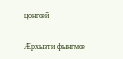цонгœй

Æрхызти фынгмœ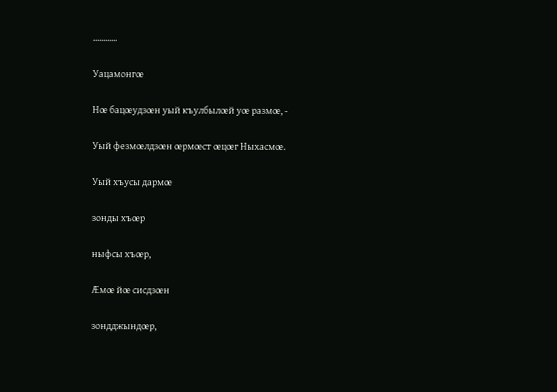............

Уацамонгœ

Нœ бацœудзœн уый къулбылœй уœ размœ, -

Уый фезмœлдзœн œрмœст œцœг Ныхасмœ.

Уый хъусы дармœ

зонды хъœр

ныфсы хъœр,

Æмœ йœ сисдзœн

зондджындœр,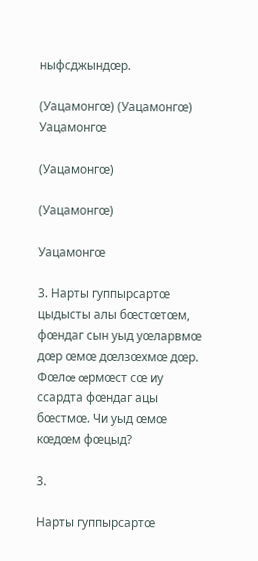ныфсджындœр.

(Уацамонгœ) (Уацамонгœ) Уацамонгœ

(Уацамонгœ)

(Уацамонгœ)

Уацамонгœ

3. Нарты гуппырсартœ цыдысты алы бœстœтœм, фœндаг сын уыд уœларвмœ дœр œмœ дœлзœхмœ дœр. Фœлœ œрмœст сœ иу ссардта фœндаг ацы бœстмœ. Чи уыд œмœ кœдœм фœцыд?

3.

Нарты гуппырсартœ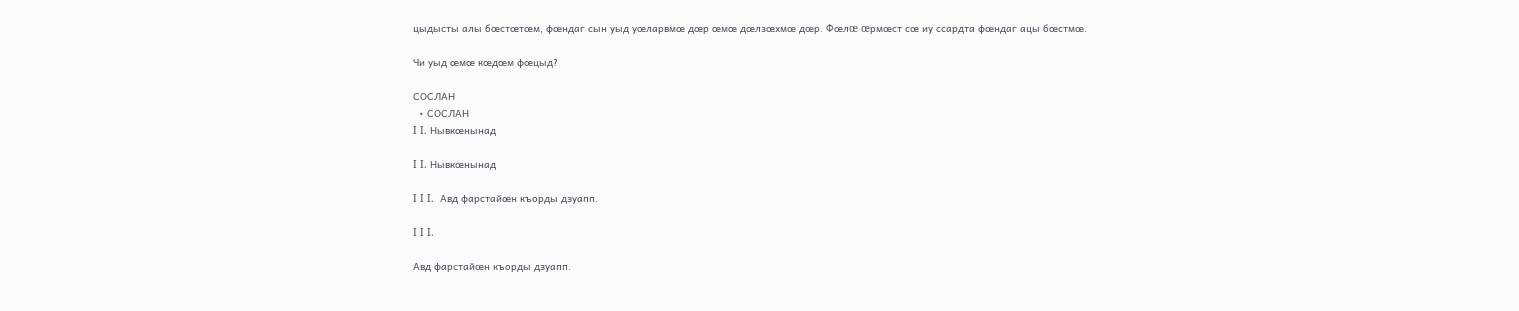цыдысты алы бœстœтœм, фœндаг сын уыд уœларвмœ дœр œмœ дœлзœхмœ дœр. Фœлœ œрмœст сœ иу ссардта фœндаг ацы бœстмœ.

Чи уыд œмœ кœдœм фœцыд?

СОСЛАН
  • СОСЛАН
I I. Нывкœнынад

I I. Нывкœнынад

I I I.  Авд фарстайœн къорды дзуапп.

I I I.

Авд фарстайœн къорды дзуапп.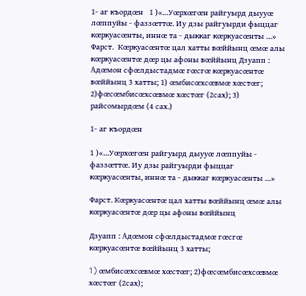1- аг къордœн   1 )«...Уœрхœгœн райгуырд дыууœ лœппуйы - фаззœттœ. Иу дзы райгуырди фыццаг кœркуасœнты, иннœ та - дыккаг кœркуасœнты ...» Фарст.  Кœркуасœнтœ цал хатты вœййынц œмœ алы кœркуасœнтœ дœр цы афоны вœййынц Дзуапп : Адœмон сфœлдыстадмœ гœсгœ кœркуасœнтœ вœййынц 3 хатты; 1) œмбисœхсœвмœ хœстœг; 2)фœсœмбисœхсœвмœ хœстœг (2сах); 3) райсомырдœм (4 сах.)

1- аг къордœн

1 )«...Уœрхœгœн райгуырд дыууœ лœппуйы - фаззœттœ. Иу дзы райгуырди фыццаг кœркуасœнты, иннœ та - дыккаг кœркуасœнты ...»

Фарст. Кœркуасœнтœ цал хатты вœййынц œмœ алы кœркуасœнтœ дœр цы афоны вœййынц

Дзуапп : Адœмон сфœлдыстадмœ гœсгœ кœркуасœнтœ вœййынц 3 хатты;

1) œмбисœхсœвмœ хœстœг; 2)фœсœмбисœхсœвмœ хœстœг (2сах);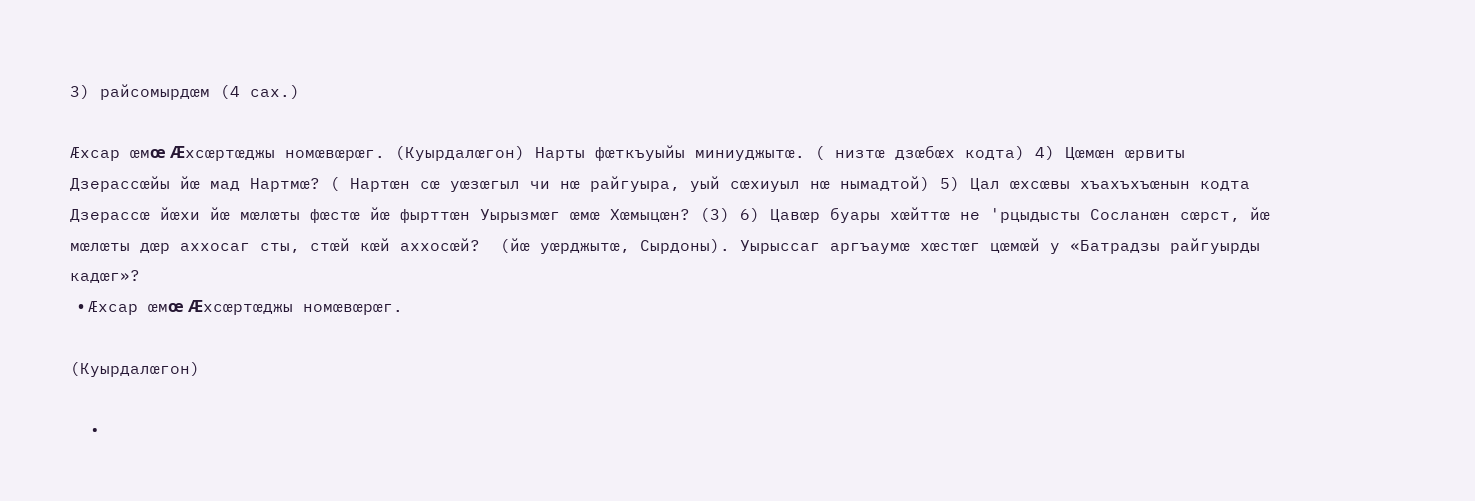3) райсомырдœм (4 сах.)

Æхсар œмœ Æхсœртœджы номœвœрœг. (Куырдалœгон) Нарты фœткъуыйы миниуджытœ. ( низтœ дзœбœх кодта) 4) Цœмœн œрвиты Дзерассœйы йœ мад Нартмœ? ( Нартœн сœ уœзœгыл чи нœ райгуыра, уый сœхиуыл нœ нымадтой) 5) Цал œхсœвы хъахъхъœнын кодта Дзерассœ йœхи йœ мœлœты фœстœ йœ фырттœн Уырызмœг œмœ Хœмыцœн? (3) 6) Цавœр буары хœйттœ не 'рцыдысты Сосланœн сœрст, йœ мœлœты дœр аххосаг сты, стœй кœй аххосœй?  (йœ уœрджытœ, Сырдоны). Уырыссаг аргъаумœ хœстœг цœмœй у «Батрадзы райгуырды кадœг»?
  • Æхсар œмœ Æхсœртœджы номœвœрœг.

(Куырдалœгон)

  •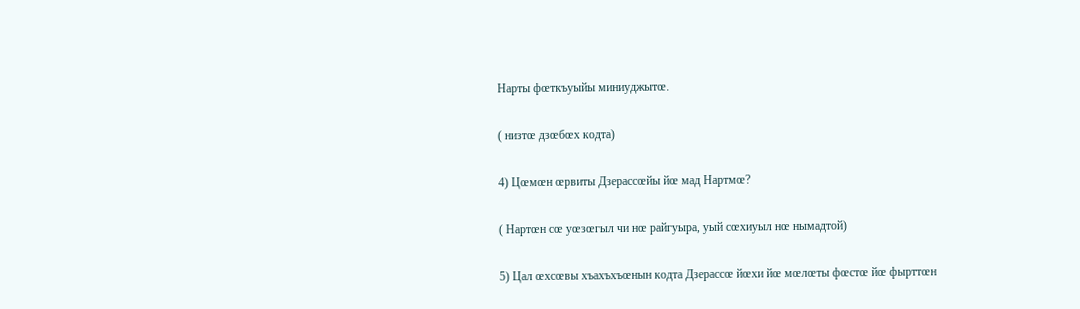Нарты фœткъуыйы миниуджытœ.

( низтœ дзœбœх кодта)

4) Цœмœн œрвиты Дзерассœйы йœ мад Нартмœ?

( Нартœн сœ уœзœгыл чи нœ райгуыра, уый сœхиуыл нœ нымадтой)

5) Цал œхсœвы хъахъхъœнын кодта Дзерассœ йœхи йœ мœлœты фœстœ йœ фырттœн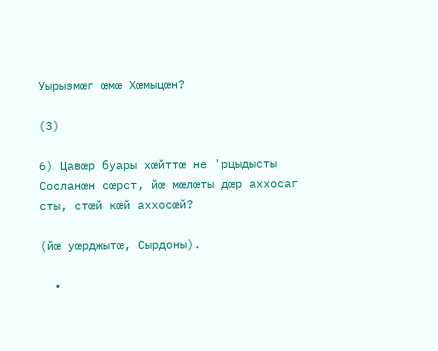Уырызмœг œмœ Хœмыцœн?

(3)

6) Цавœр буары хœйттœ не 'рцыдысты Сосланœн сœрст, йœ мœлœты дœр аххосаг сты, стœй кœй аххосœй?

(йœ уœрджытœ, Сырдоны).

  •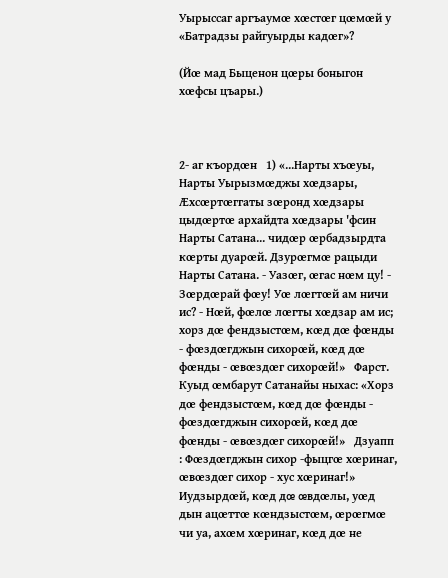Уырыссаг аргъаумœ хœстœг цœмœй у «Батрадзы райгуырды кадœг»?

(Йœ мад Быценон цœры боныгон хœфсы цъары.)



2- аг къордœн   1) «...Нарты хъœуы, Нарты Уырызмœджы хœдзары, Æхсœртœггаты зœронд хœдзары цыдœртœ архайдта хœдзары 'фсин Нарты Сатана... чидœр œрбадзырдта кœрты дуарœй. Дзурœгмœ рацыди Нарты Сатана. - Уазœг, œгас нœм цу! - Зœрдœрай фœу! Уœ лœгтœй ам ничи ис? - Нœй, фœлœ лœгты хœдзар ам ис; хорз дœ фендзыстœм, кœд дœ фœнды - фœздœгджын сихорœй, кœд дœ фœнды - œвœздœг сихорœй!»   Фарст. Куыд œмбарут Сатанайы ныхас: «Хорз дœ фендзыстœм, кœд дœ фœнды - фœздœгджын сихорœй, кœд дœ фœнды - œвœздœг сихорœй!»   Дзуапп : Фœздœгджын сихор -фыцгœ хœринаг, œвœздœг сихор - хус хœринаг!» Иудзырдœй, кœд дœ œвдœлы, уœд дын ацœттœ кœндзыстœм, œрœгмœ чи уа, ахœм хœринаг, кœд дœ не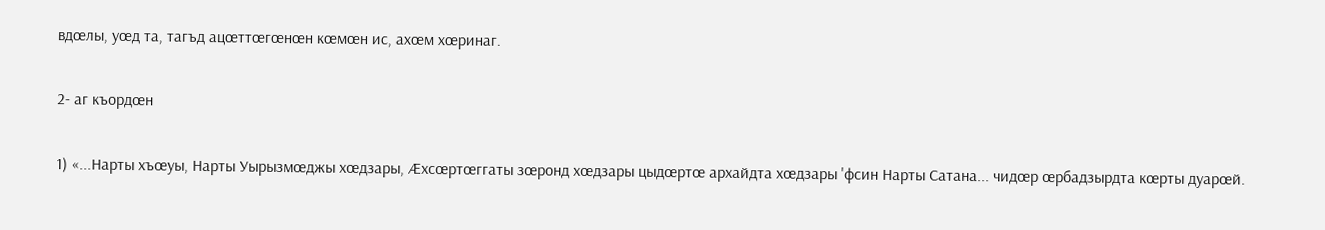вдœлы, уœд та, тагъд ацœттœгœнœн кœмœн ис, ахœм хœринаг.

2- аг къордœн

1) «...Нарты хъœуы, Нарты Уырызмœджы хœдзары, Æхсœртœггаты зœронд хœдзары цыдœртœ архайдта хœдзары 'фсин Нарты Сатана... чидœр œрбадзырдта кœрты дуарœй.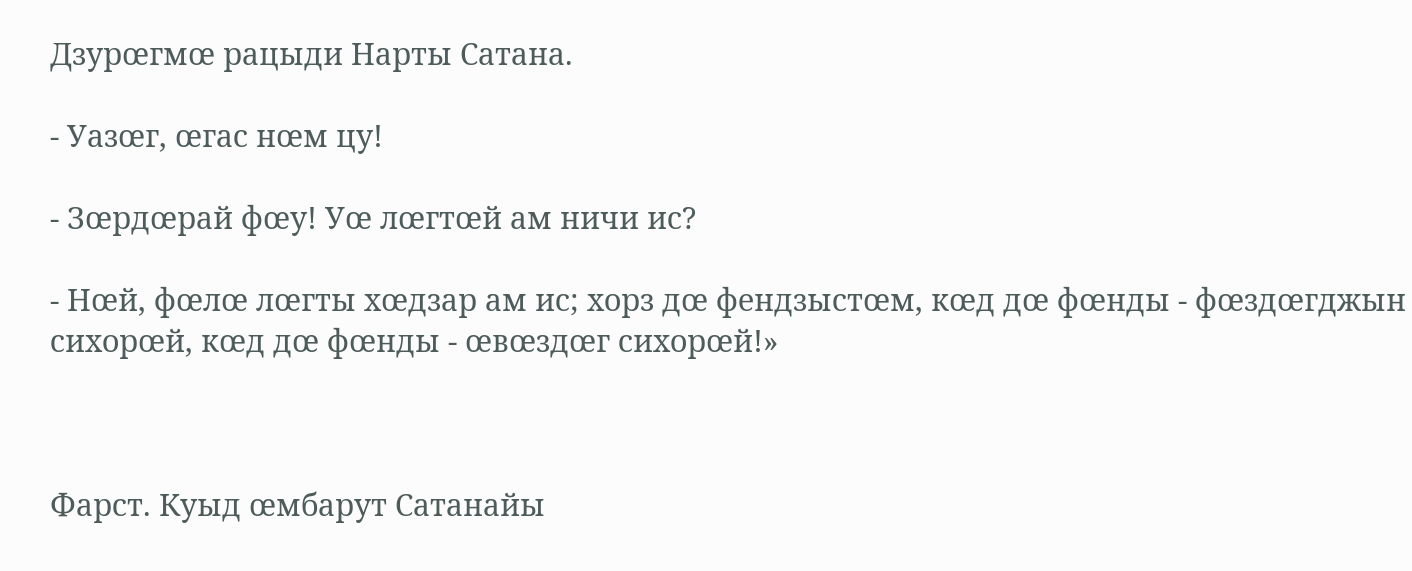Дзурœгмœ рацыди Нарты Сатана.

- Уазœг, œгас нœм цу!

- Зœрдœрай фœу! Уœ лœгтœй ам ничи ис?

- Нœй, фœлœ лœгты хœдзар ам ис; хорз дœ фендзыстœм, кœд дœ фœнды - фœздœгджын сихорœй, кœд дœ фœнды - œвœздœг сихорœй!»



Фарст. Куыд œмбарут Сатанайы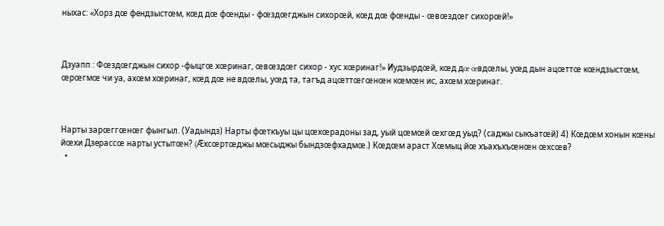ныхас: «Хорз дœ фендзыстœм, кœд дœ фœнды - фœздœгджын сихорœй, кœд дœ фœнды - œвœздœг сихорœй!»



Дзуапп : Фœздœгджын сихор -фыцгœ хœринаг, œвœздœг сихор - хус хœринаг!» Иудзырдœй, кœд дœ œвдœлы, уœд дын ацœттœ кœндзыстœм, œрœгмœ чи уа, ахœм хœринаг, кœд дœ не вдœлы, уœд та, тагъд ацœттœгœнœн кœмœн ис, ахœм хœринаг.



Нарты зарœггœнœг фынгыл. (Уадындз) Нарты фœткъуы цы цœхœрадоны зад, уый цœмœй œхгœд уыд? (саджы сыкъатœй) 4) Кœдœм хонын кœны йœхи Дзерассœ нарты устытœн? (Æхсœртœджы мœсыджы бындзœфхадмœ.) Кœдœм араст Хœмыц йœ хъахъхъœнœн œхсœв?
  •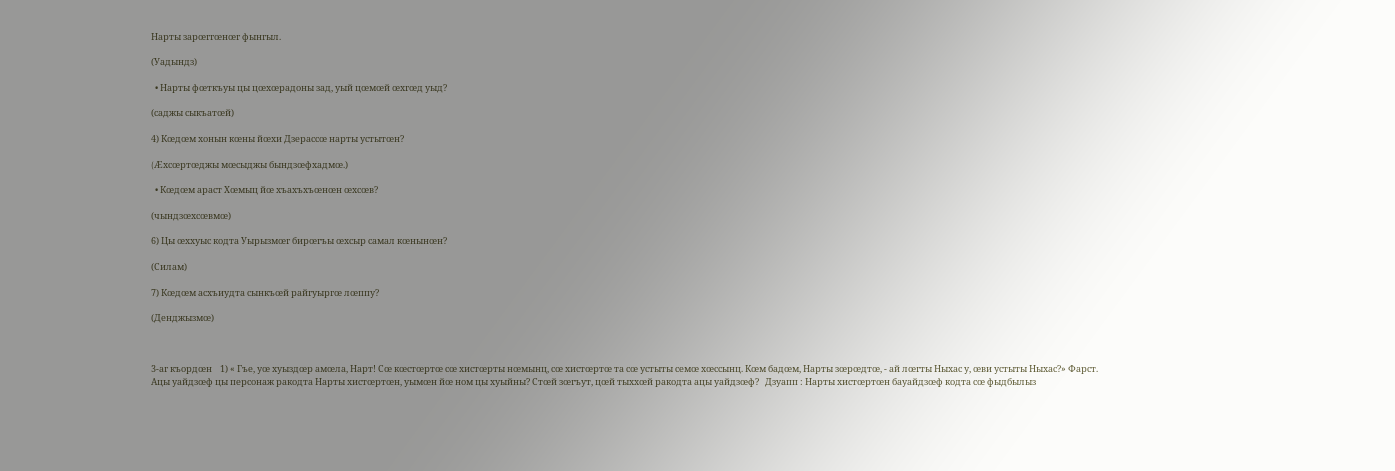Нарты зарœггœнœг фынгыл.

(Уадындз)

  • Нарты фœткъуы цы цœхœрадоны зад, уый цœмœй œхгœд уыд?

(саджы сыкъатœй)

4) Кœдœм хонын кœны йœхи Дзерассœ нарты устытœн?

(Æхсœртœджы мœсыджы бындзœфхадмœ.)

  • Кœдœм араст Хœмыц йœ хъахъхъœнœн œхсœв?

(чындзœхсœвмœ)

6) Цы œххуыс кодта Уырызмœг бирœгъы œхсыр самал кœнынœн?

(Силам)

7) Кœдœм асхъиудта сынкъœй райгуыргœ лœппу?

(Денджызмœ)



3-аг къордœн    1) « Гъе, уœ хуыздœр амœла, Нарт! Сœ кœстœртœ сœ хистœрты нœмынц, сœ хистœртœ та сœ устыты семœ хœссынц. Кœм бадœм, Нарты зœрœдтœ, - ай лœгты Ныхас у, œви устыты Ныхас?» Фарст. Ацы уайдзœф цы персонаж ракодта Нарты хистœртœн, уымœн йœ ном цы хуыйны? Стœй зœгъут, цœй тыххœй ракодта ацы уайдзœф?   Дзуапп : Нарты хистœртœн бауайдзœф кодта сœ фыдбылыз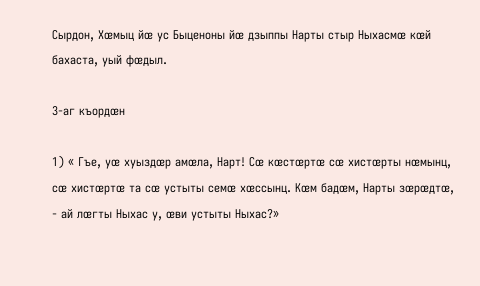Сырдон, Хœмыц йœ ус Быценоны йœ дзыппы Нарты стыр Ныхасмœ кœй бахаста, уый фœдыл.

3-аг къордœн

1) « Гъе, уœ хуыздœр амœла, Нарт! Сœ кœстœртœ сœ хистœрты нœмынц, сœ хистœртœ та сœ устыты семœ хœссынц. Кœм бадœм, Нарты зœрœдтœ, - ай лœгты Ныхас у, œви устыты Ныхас?»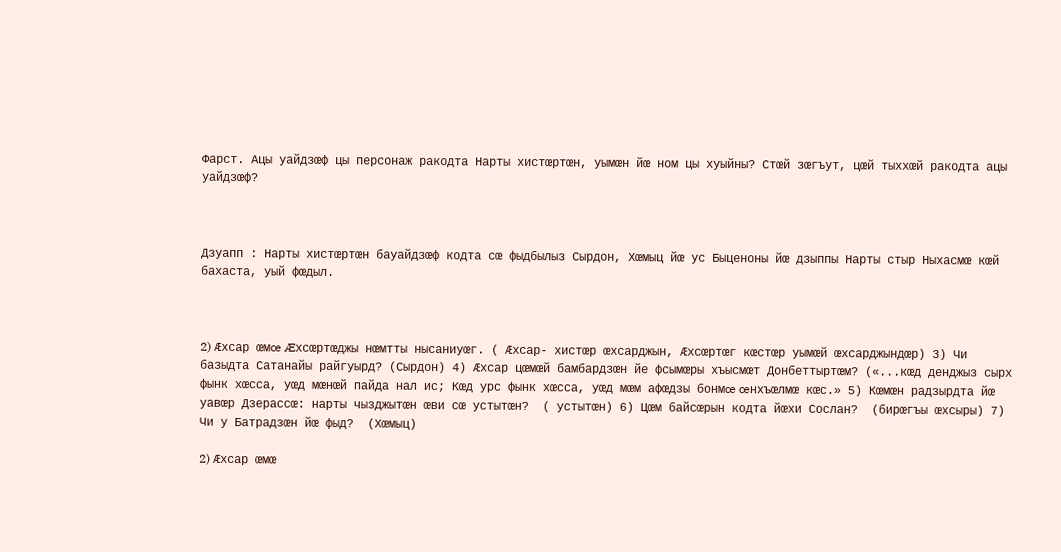Фарст. Ацы уайдзœф цы персонаж ракодта Нарты хистœртœн, уымœн йœ ном цы хуыйны? Стœй зœгъут, цœй тыххœй ракодта ацы уайдзœф?



Дзуапп : Нарты хистœртœн бауайдзœф кодта сœ фыдбылыз Сырдон, Хœмыц йœ ус Быценоны йœ дзыппы Нарты стыр Ныхасмœ кœй бахаста, уый фœдыл.



2) Æхсар œмœ Æхсœртœджы нœмтты нысаниуœг. ( Æхсар- хистœр œхсарджын, Æхсœртœг кœстœр уымœй œхсарджындœр) 3) Чи базыдта Сатанайы райгуырд? (Сырдон) 4) Æхсар цœмœй бамбардзœн йе фсымœры хъысмœт Донбеттыртœм? («...кœд денджыз сырх фынк хœсса, уœд мœнœй пайда нал ис; Кœд урс фынк хœсса, уœд мœм афœдзы бонмœ œнхъœлмœ кœс.» 5) Кœмœн радзырдта йœ уавœр Дзерассœ: нарты чызджытœн œви сœ устытœн?  ( устытœн) 6) Цœм байсœрын кодта йœхи Сослан?  (бирœгъы œхсыры) 7) Чи у Батрадзœн йœ фыд?  (Хœмыц)

2) Æхсар œмœ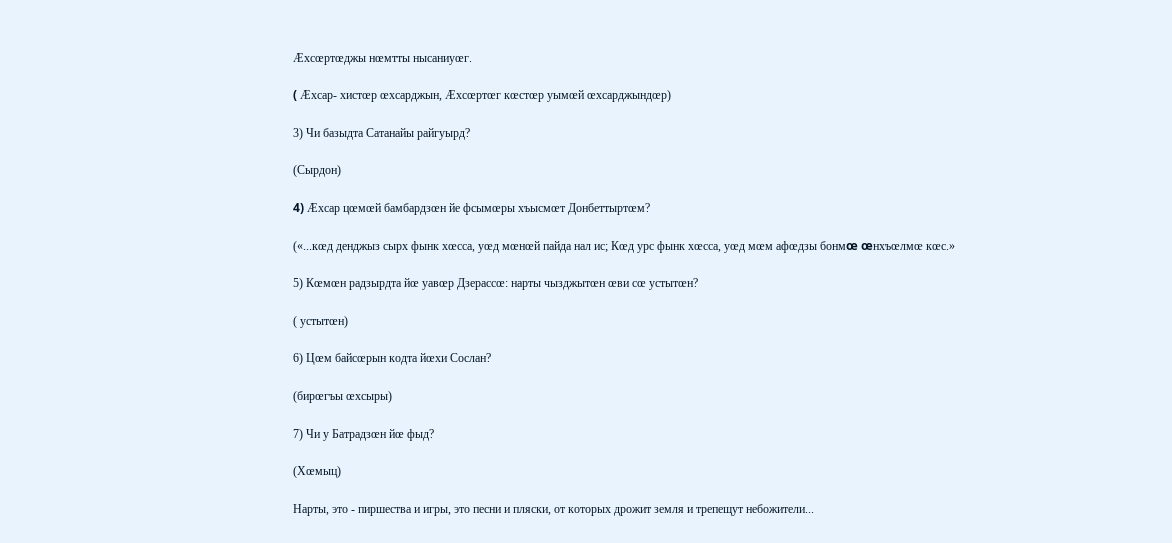Æхсœртœджы нœмтты нысаниуœг.

( Æхсар- хистœр œхсарджын, Æхсœртœг кœстœр уымœй œхсарджындœр)

3) Чи базыдта Сатанайы райгуырд?

(Сырдон)

4) Æхсар цœмœй бамбардзœн йе фсымœры хъысмœт Донбеттыртœм?

(«...кœд денджыз сырх фынк хœсса, уœд мœнœй пайда нал ис; Кœд урс фынк хœсса, уœд мœм афœдзы бонмœ œнхъœлмœ кœс.»

5) Кœмœн радзырдта йœ уавœр Дзерассœ: нарты чызджытœн œви сœ устытœн?

( устытœн)

6) Цœм байсœрын кодта йœхи Сослан?

(бирœгъы œхсыры)

7) Чи у Батрадзœн йœ фыд?

(Хœмыц)

Нарты, это - пиршества и игры, это песни и пляски, от которых дрожит земля и трепещут небожители...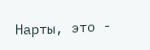Нарты, это -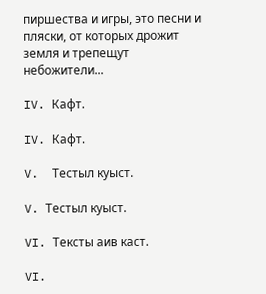пиршества и игры, это песни и пляски, от которых дрожит земля и трепещут небожители...

IV. Кафт.

IV. Кафт.

V.  Тестыл куыст.

V. Тестыл куыст.

VI. Тексты аив каст.

VI.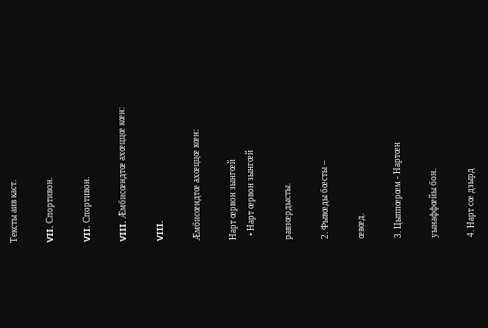Тексты аив каст.

VII. Спортивон.

VII. Спортивон.

VIII. Æмбисœндтœ ахœццœ кœн:

VIII.

Æмбисœндтœ ахœццœ кœн:

Нарт œрвон зынгœй
  • Нарт œрвон зынгœй

равзœрдысты.

2. Фывœды бœсты –

œвœд.

3. Цыппœрœм - Нартœн

уынаффœйы бон.

4. Нарт сœ дзырд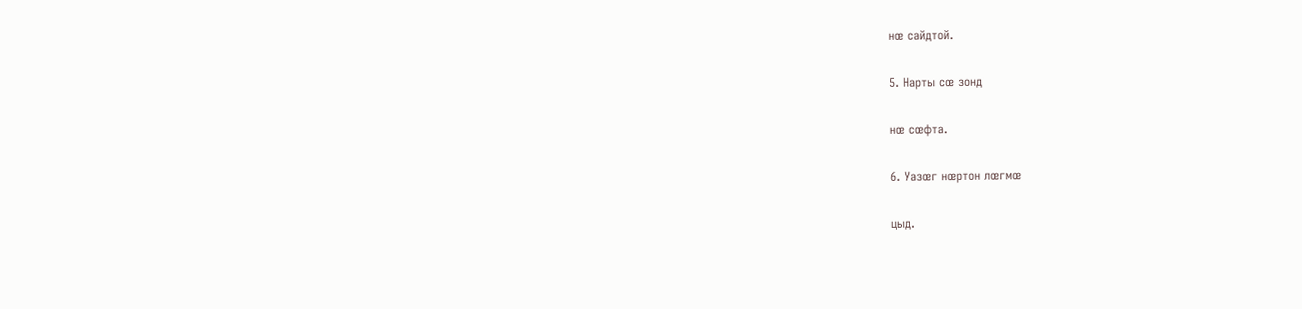нœ сайдтой.

5. Нарты сœ зонд

нœ сœфта.

6. Уазœг нœртон лœгмœ

цыд.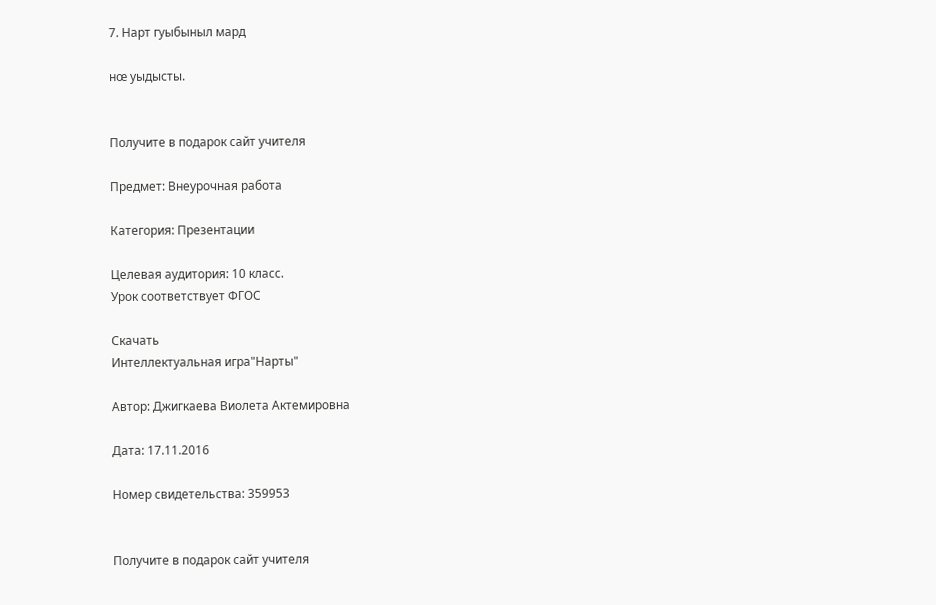7. Нарт гуыбыныл мард

нœ уыдысты.


Получите в подарок сайт учителя

Предмет: Внеурочная работа

Категория: Презентации

Целевая аудитория: 10 класс.
Урок соответствует ФГОС

Скачать
Интеллектуальная игра"Нарты"

Автор: Джигкаева Виолета Актемировна

Дата: 17.11.2016

Номер свидетельства: 359953


Получите в подарок сайт учителя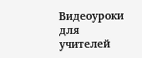Видеоуроки для учителей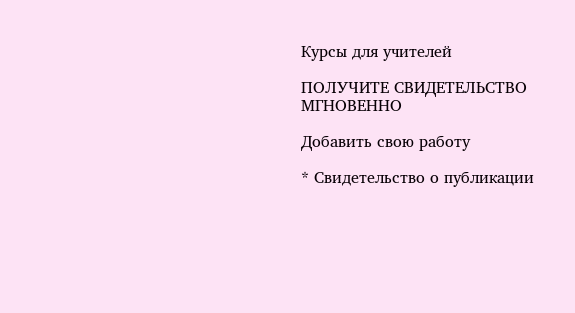Курсы для учителей

ПОЛУЧИТЕ СВИДЕТЕЛЬСТВО МГНОВЕННО

Добавить свою работу

* Свидетельство о публикации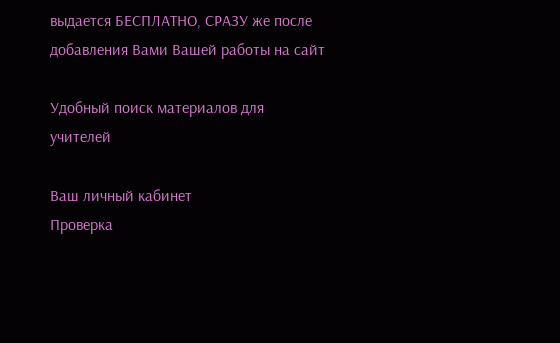выдается БЕСПЛАТНО, СРАЗУ же после добавления Вами Вашей работы на сайт

Удобный поиск материалов для учителей

Ваш личный кабинет
Проверка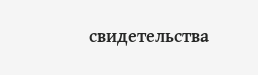свидетельства